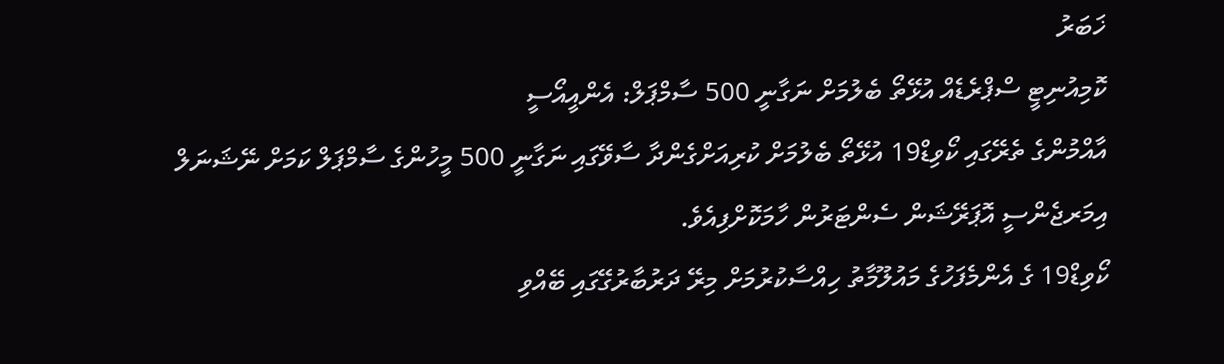ޚަބަރު
ކޮމިއުނިޓީ ސްޕްރެޑެއް އުޅޭތޯ ބެލުމަށް ނަގާނީ 500 ސާމްޕަލް: އެންއީއޯސީ
އާއްމުންގެ ތެރޭގައި ކޯވިޑް19 އުޅޭތޯ ބެލުމަށް ކުރިއަށްގެންދާ ސާވޭގައި ނަގާނީ 500 މީހުންގެ ސާމްޕަލް ކަމަށް ނޭޝަނަލް އިމަރޖެންސީ އޮޕަރޭޝަން ސެންޓަރުން ހާމަކޮށްފިއެވެ.
ކޯވިޑް19 ގެ އެންމެފަހުގެ މައުލޫމާތު ހިއްސާކުރުމަށް މިރޭ ދަރުބާރުގޭގައި ބޭއްވި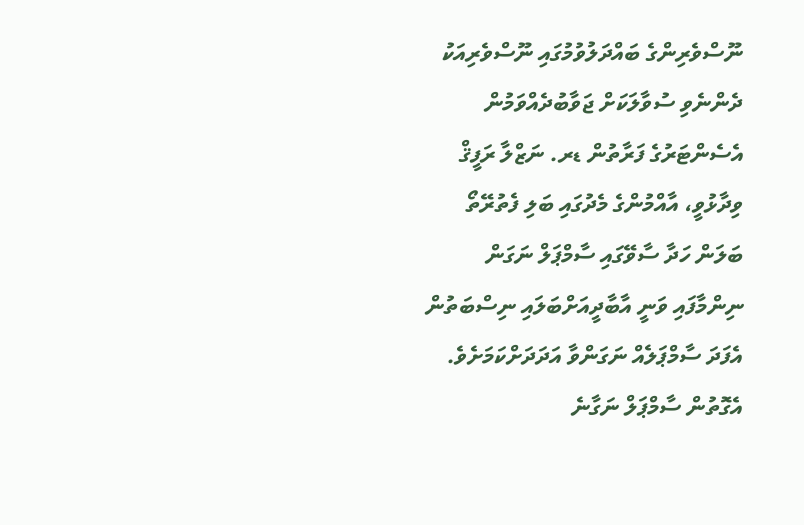ނޫސްވެރިންގެ ބައްދަލުވުމުގައި ނޫސްވެރިއަކު ދެންނެވި ސުވާލަކަށް ޖަވާބުދެއްވަމުން އެސެންޓަރުގެ ފަރާތުން ޑރ. ނަޒްލާ ރަފީޤް ވިދާޅުވީ، އާއްމުންގެ މެދުގައި ބަލި ފެތުރޭތޯ ބަލަން ހަދާ ސާވޭގައި ސާމްޕަލް ނަގަން ނިންމާފައި ވަނީ އާބާދީއަށްބަލައި ނިސްބަތުން އެފަދަ ސާމްޕަލެއް ނަގަންވާ އަދަދަށްކަމަށެވެ.
އެގޮތުން ސާމްޕަލް ނަގާނެ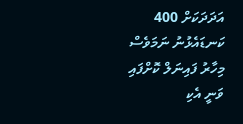އަދަދަކަށް 400 ކަނޑައެޅުނު ނަމަވެސް މިހާރު ފައިނަލް ކޮށްފައި ވަނީ އެކި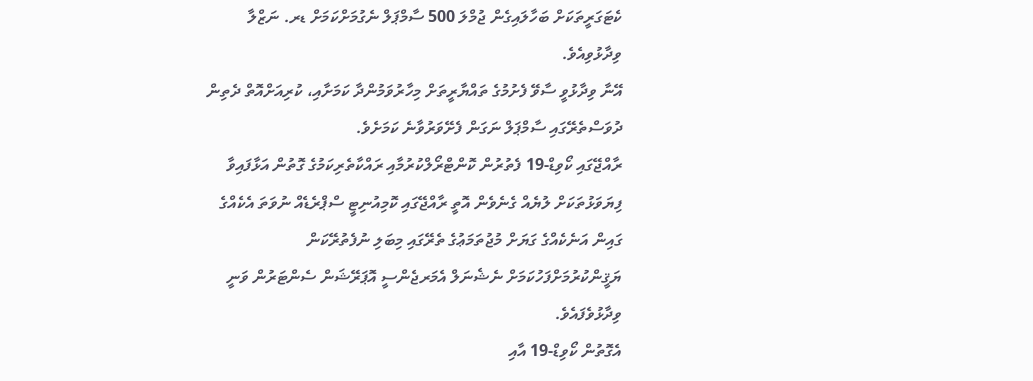ކެޓަގަރީތަކަށް ބަހާލައިގެން ޖުމްލަ 500 ސާމްޕަލް ނެގުމަށްކަމަށް ޑރ. ނަޒްލާ ވިދާޅުވިއެވެ.
އޭނާ ވިދާޅުވީ ސާވޭ ފެށުމުގެ ތައްޔާރީތަށް މިހާރުވަމުންދާ ކަމަށާއި، ކުރިއަށްއޮތް ދެތިން ދުވަސްތެރޭގައި ސާމްޕަލް ނަގަން ފެށޭވަރުވާނެ ކަމަށެވެ.
ރާއްޖޭގައި ކޯވިޑް-19 ފެތުރުން ކޮންޓްރޯލްކުރުމާއި ރައްކާތެރިކަމުގެ ގޮތުން އަޅާފައިވާ ފިޔަވަޅުތަކަށް ލުޔެއް ގެނެވެން އޮތީ ރާއްޖޭގައި ކޮމިއުނިޓީ ސްޕްރެޑެއް ނުވަތަ އެކެއްގެ ގައިން އަނެކެއްގެ ގަޔަށް މުޖުތަމަޢުގެ ތެރޭގައި މިބަލި ނުފެތުރޭކަން ޔަޤީންކުރުމަށްފަހުކަމަށް ނެޝެނަލް އެމަރޖެންސީ އޮޕަރޭޝަން ސެންޓަރުން ވަނީ ވިދާޅުވެފައެވެ.
އެގޮތުން ކޯވިޑް-19 އާއި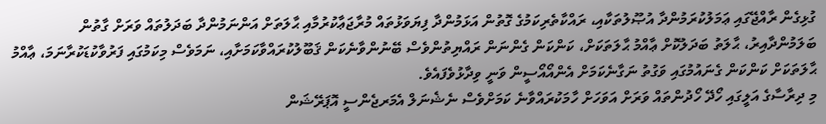ގުޅިގެން ރާއްޖޭގައި ޢަމަލުކުރަމުންދާ އުޞޫލުތަކާއި، ރައްކާތެރިކަމުގެ ގޮތުން އަޅަމުންދާ ފިޔަވަޅުތައް މުރާޖަޢާކުރުމާއި ޙާލަތަށް އަންނަމުންދާ ބަދަލުތައް ވަރަށް ގާތުން ބަލަމުންދާއިރު، ޙާލަތު ބަދަލުކޮށް ޢާއްމު ޙާލަތަކަށް، ކަންކަން ގެންނަން ރައްޔިތުންވެސް ބޭނުންވާނެކަން ޤަބޫލުކުރައްވާކަމަށާއި، ނަމަވެސް މިކަމުގައި ފަރުވާކުޑަކުރާނަމަ، ޢާއްމު ޙާލަތަކަށް ކަންކަން ގެނައުމުގައި ވަގުތު ނަގާނެކަމަށް އެންއޯއޯސީން ވަނީ ވިދާޅުވެފައެވެ.
މި ދިރާސާގެ އަލީގައި ހޯދޭ ހޯދުންތައް ވަރަށް އަވަހަށް ހާމަކުރައްވާނެ ކަމަށްވެސް ނެޝެނަލް އެމަރޖެންސީ އޮޕަރޭޝަން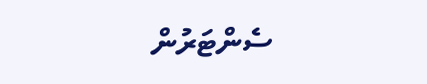ސެންޓަރުން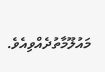މައުލޫމާތުދެއްވިއެވެ.